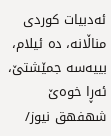ئەدبیات کوردی مناڵانە، دە ئیلام، بییەسە جمێشتێ، ئەڕا خوەێ
شهفهق نیوز/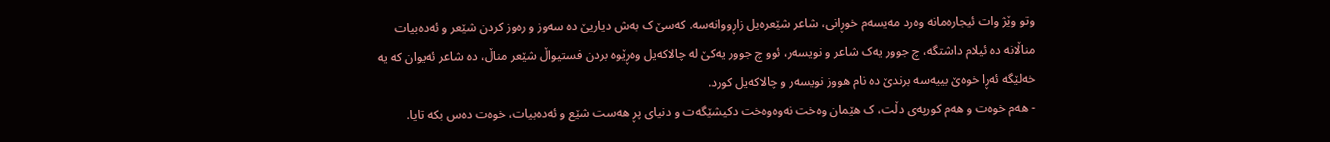وتو وێژ وات ئیجارەمانە وەرد مەیسەم خوڕانی، شاعر شێعرەیل زاڕووانەسە. کەسێ ک بەش دیاریێ دە سەوز و رەوز کردن شێعر و ئەدەبیات مناڵانە دە ئیلام داشتگە، چ جوور یەک شاعر و نویسەر، ئوو چ جوور یەکێ لە چالاکەیل وەڕێوە بردن فستیواڵ شێعر مناڵ، دە شاعر ئەیوان کە یە خەلێگە ئەڕا خوەێ بییەسە برندێ دە نام هووز نویسەر و چالاکەیل کورد.
- هەم خوەت و هەم کورپەی دڵت، ک هێمان وەخت نەوەوەخت دکیشێگەت و دنیای پڕ هەست شێع و ئەدەبیات، خوەت دەس بکە تایا.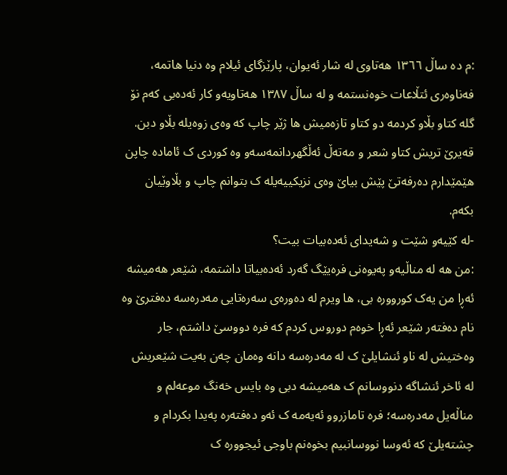:م دە ساڵ ۱۳٦٦ هەتاوی لە شار ئەیوان، پارێزگای ئیلام وە دنیا هاتمە، فەناوەری ئتڵاعات خوەنستمە و لە ساڵ ۱۳٨۷ هەتاویەو کار ئەدەبی کەم نۆ گلە کتاو بڵاو کردمە دو کتاو تازەمیش ها ژێر چاپ کە وەی زوەیلە بڵاو دبن. قەیرێ تریش کتاو شعر و مەتەڵ ئەڵگهردانمەسەو وە کوردی ک ئامادە چاپن هێمێدارم دەرفەتێ پێش بیاێ وەی نزیکییەیلە ک بتوانم چاپ و بڵاوێیان بکەم.
-لە کێیەو شێت و شەیدای ئەدەبیات بیت؟
:من هە لە مناڵیەو پەیوەنی فرەیێگ گەرد ئەدەبیاتا داشتمە، شێعر هەمیشە ئەڕا من یەک کوروورە بی، ها ویرم لە دەورەی سەرەتایی مەدرەسە دەفترێ وە نام دەفتەر شێعر ئەڕا خوەم دوروس کردم کە فرە دووسێ داشتم، جار وەختیش لە ناو ئنشایلێ ک لە مەدرەسە دانە وەمان چەن بەیت شێعریش لە ئاخر ئنشاگە دنووسانم ک هەمیشە دبی وە بایس خەنگ موعەلم و مناڵەیل مەدرەسە؛ فرە تامازروو ئەیەمە ک ئەو دەفتەرە پەیدا بکردام و چشتەیلێ کە ئەوسا نووسانبیم بخوەنم باوجی ئیجوورە ک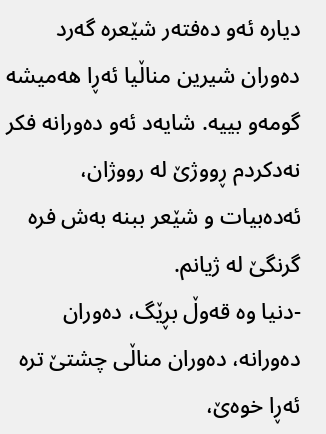دیارە ئەو دەفتەر شێعرە گەرد دەوران شیرین مناڵیا ئەڕا هەمیشە گومەو بییە. شایەد ئەو دەورانە فکر نەدکردم ڕووژێ لە رووژان، ئەدەبیات و شێعر ببنە بەش فرە گرنگێ لە ژیانم.
-دنیا وە قەوڵ بڕێگ، دەوران دەورانە، دەوران مناڵی چشتێ ترە ئەڕا خوەێ،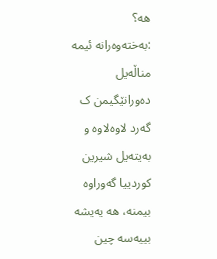هە؟
:بەختەوەرانە ئیمە مناڵەیل دەورانێگیمن ک گەرد لاوەلاوە و بەیتەیل شیرین کوردییا گەوراوە بیمنە، هە یەیشە بییەسە چین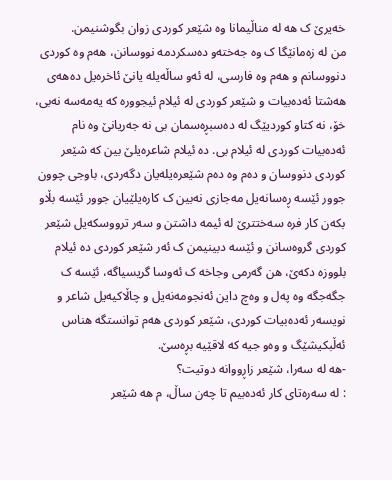خەیرێ ک هە لە مناڵیمانا وە شێعر کوردی زوان بگوشنیمن.
من لە زەمانێگا ک وە جەختەو دەسکردمە نووسانن، هەم وە کوردی دنووسانم و هەم وە فارسی، لە ئەو ساڵەیلە یانێ ئاخرەیل دەهەی هەشتا ئەدەبیات و شێعر کوردی لە ئیلام ئیجوورە کە یەمەسە نەبی، خۆ، نە کتاو کوردیێگ لە دەسبڕەسمان بی نە جەریانێ وە نام ئەدەبیات کوردی لە ئیلام بی. دە ئیلام شاعرەیلێ بین کە شێعر کوردی دنووسان و دەم وە دەم شێعرەیلەیان دگەردی، باوجی چوون جوور ئێسە ڕەسانەیل مەجازی نەبین ک کارەیلێیان جوور ئێسە بڵاو بکەن کار فرە سەختترێ لە ئیمە داشتن و سەر ترووسکەیل شێعر کوردی گروەسانن و ئێسە دبینیمن ک ئەر شێعر کوردی دە ئیلام بلووزە دکەێ، هن گەرمی وجاخە ک ئەوسا گریسیاگە، ئێسە ک جگەجگە وە پەل و وەچ داین ئەنجومەنەیل و چاڵاکیەیل شاعر و نویسەر ئەدەبیات کوردی، شێعر کوردی هەم توانستگە هناس ئەڵبکیشێگ و وەو جیە کە لاقێیە بڕەسێ.
-هە لە سەرا، شێعر زاڕووانە دوتیت؟
: لە سەرەتای کار ئەدەبیم تا چەن ساڵ، م هە شێعر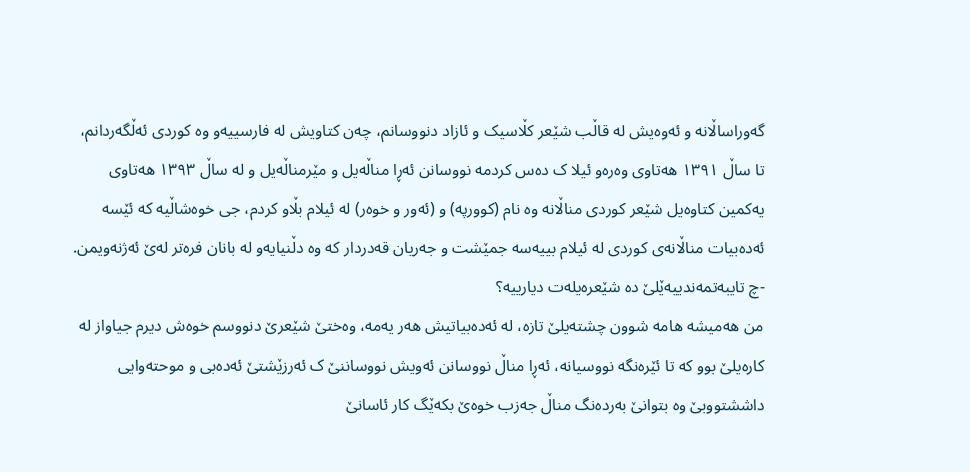گەوراساڵانە و ئەوەیش لە قاڵب شێعر کڵاسیک و ئازاد دنووسانم، چەن کتاویش لە فارسییەو وە کوردی ئەڵگەردانم، تا ساڵ ۱۳۹۱ هەتاوی وەرەو ئیلا ک دەس کردمە نووسانن ئەڕا مناڵەیل و مێرمناڵەیل و لە ساڵ ۱۳۹۳ هەتاوی یەکمین کتاوەیل شێعر کوردی مناڵانە وە نام (کوورپە) و (ئەور و خوەر) لە ئیلام بڵاو کردم، جی خوەشاڵیە کە ئێسە ئەدەبیات مناڵانەی کوردی لە ئیلام بییەسە جمێشت و جەریان قەدردار کە وە دڵنیایەو لە بانان فرەتر لەێ ئەژنەویمن.
-چ تایبەتمەندییەێلێ دە شێعرەیلەت دیارییە؟
من هەمیشە هامە شوون چشتەیلێ تازە، لە ئەدەبیاتیش هەر یەمە، وەختێ شێعرێ دنووسم خوەش دیرم جیاواز لە کارەیلێ بوو کە تا ئێرەنگە نووسیانە، ئەڕا مناڵ نووسانن ئەویش نووساننێ ک ئەرزێشتێ ئەدەبی و موحتەوایی داششتووبێ وە بتوانێ بەردەنگ مناڵ جەزب خوەێ بکەێگ کار ئاسانێ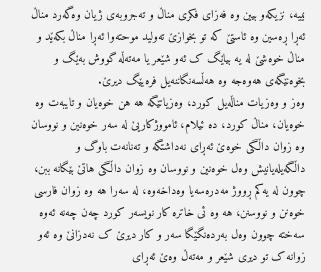نییە، نزیکەو بیین وە فەزای فکری مناڵ و تەجروبەی ژیان وەگەرد مناڵ ئەڕا ڕەسین وە ئاستێ کە تو بخوازێ تەولید موحتەوا ئەڕا مناڵ بکەێد و مناڵ خوەشێ لە یە بیاێگ ک ئەو شێعر یا مەتەڵە گووش بەێگ و بخوەنێگەی هەوەجە وە هەڵسەنگاننەیل فرەیێگ دیرێ.
وەز و وەزیات مناڵەیل کورد، وەزیاتێگە هە هن خوەیان و تایبەت وە خوەیان، مناڵ کورد، دە ئیلام، ئامووژکاریێ لە سەر خوەنین و نووسان وە زوان داڵگی خوەێ ئەڕای نەداشتگە و تەنانەت باوگ و داڵگەیلەیانیش وەل خوەنین و نووسان وە زوان داڵگی هاتێ بێگانە ببن، چوون لە یەکم ڕووژ مەدرەسەیا وەداخەوە، لە سەرا هه وە زوان فارسی خوەنن و نووسنن، هە وە ئی خاترە کار نویسەر کورد چەن چەنە ئەوە سەختە چوون وەل بەردەنگێگا سەر و کار دیرێ ک نەدزانێ وە ئەو زوانە ک تو دیری شێعر و مەتەڵ وەێ ئەڕای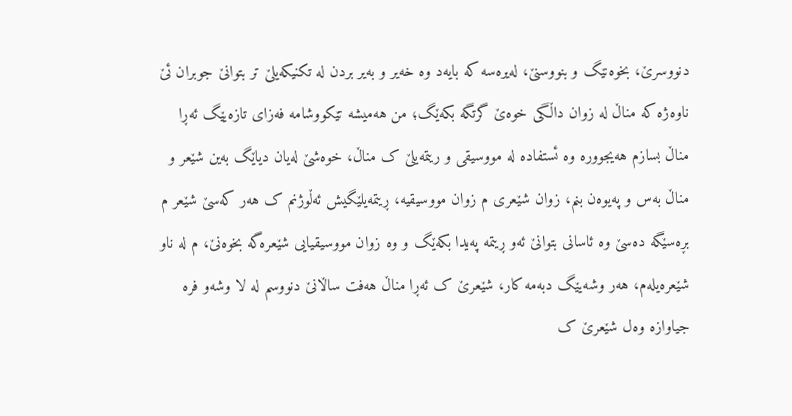دنووسرێ، بخوەنێگ و بنووسنێ، لەیرەسە کە بایەد وە خەیر و بەیر بردن لە تکنیکەیلێ تر بتوانێ جوبران ئێ ناوەژە کە مناڵ لە زوان داڵگی خوەێ گرتگە بکەێگ؛ من هەمیشە تێکووشامە فەزای تازەیێگ ئەڕا مناڵ بسازم هەیجوورە وە ئستفادە لە مووسیقی و ریتمەیلێ ک مناڵ، خوەشێ لەیان دیاێگ بەین شێعر و مناڵ بەس و پەیوەن بنم، زوان شێعری م زوان مووسیقیە، ڕیتمەیلێگیش ئەڵوژنم ک هەر کەسێ شێعر م بڕەسێگە دەسێ وە ئاسانی بتوانێ ئەو ڕیتمە پەیدا بکەێگ و وە زوان مووسیقیایی شێعرەگە بخوەنێ، م لە ناو شێعرەیلەم، هەر وشەیێگ دبەمە کار، شێعرێ ک ئەڕا مناڵ هەفت ساڵانێ دنووسم لە لا وشەو فرە جیاوازە وەل شێعرێ ک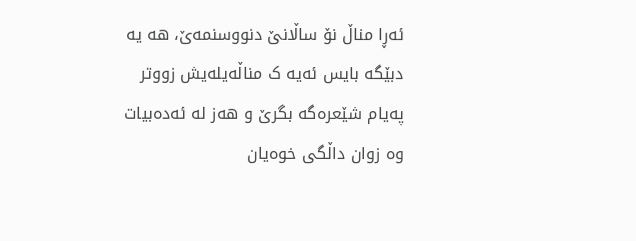ئەڕا مناڵ نۆ ساڵانێ دنووسنمەێ، هە یە دبێگە بایس ئەیە ک مناڵەیلەیش زووتر پەیام شێعرەگە بگرێ و هەز لە ئەدەبیات وە زوان داڵگی خوەیان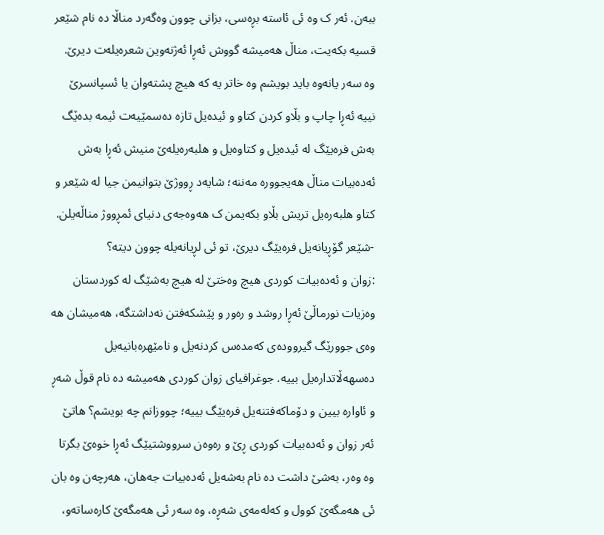ببەن. ئەر ک وە ئی ئاستە بڕەسی، بزانی چوون وەگەرد مناڵا دە نام شێعر قسیە بکەیت، مناڵ هەمیشە گووش ئەڕا ئەژنەوین شعرەیلەت دیرێ.
وە سەر یانەوە باید بویشم وە خاتر یە کە هیچ پشتەوان یا ئسپانسرێ نییە ئەڕا چاپ و بڵاو کردن کتاو و ئیدەیل تازە دەسمێیەت ئیمە بدەێگ بەش فرەیێگ لە ئیدەیل و کتاوەیل و هلبەرەیلەێ منیش ئەڕا بەش ئەدەبیات مناڵ هەیجوورە مەننە؛ شایەد ڕووژێ بتوانیمن جیا لە شێعر و کتاو هلبەرەیل تریش بڵاو بکەیمن ک هەوەجەی دنیای ئمڕووژ مناڵەیلن.
-شێعر گۆڕیانەیل فرەیێگ دیرێ، تو ئی لڕیانەیلە چوون دیتە؟
:زوان و ئەدەبیات کوردی هیچ وەختێ لە هیچ بەشێگ لە کوردستان وەزیات نورماڵێ ئەڕا روشد و رەور و پێشکەفتن نەداشتگە، هەمیشان هە وەی جوورێگ گیروودەی کەمدەس کردنەیل و نامێهرەبانیەیل دەسهەڵاتدارەیل بییە. جوغرافیای زوان کوردی هەمیشە دە نام قوڵ شەڕ و ئاوارە بیین و دۆماکەفتنەیل فرەیێگ بییە؛ چووزانم چە بویشم؟ هاتێ ئەر زوان و ئەدەبیات کوردی ڕێ و رەوەن سرووشتیێگ ئەڕا خوەێ بگرتا وە وەر، بەشێ داشت دە نام بەشەیل ئەدەبیات جەهان، هەرچەن وە بان ئی هەمگەێ کوول و کەلەمەی شەڕە، وە سەر ئی هەمگەێ کارەساتەو،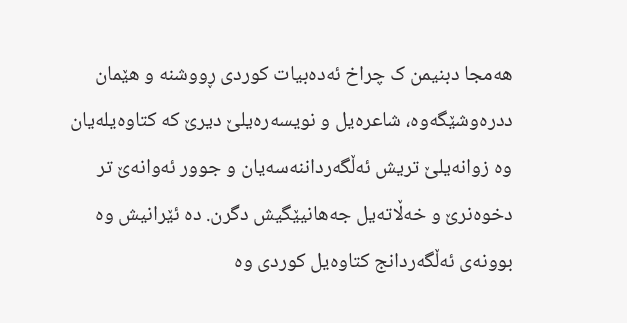هەمجا دبنیمن ک چراخ ئەدەبیات کوردی ڕووشنە و هێمان ددرەوشێگەوە، شاعرەیل و نویسەرەیلێ دیرێ کە کتاوەیلەیان وە زوانەیلێ تریش ئەڵگەرداننەسەیان و جوور ئەوانەێ تر دخوەنرێ و خەڵاتەیل جەهانیێگیش دگرن. دە ئێرانیش وە بوونەی ئەڵگەردانج کتاوەیل کوردی وە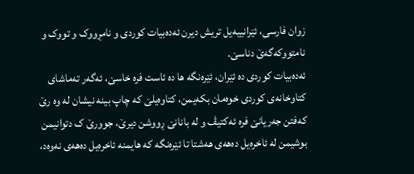زوان فارسی، ئێرانییەیل تریش دیرن ئەدەبیات کوردی و نامڕووک و تووک و نامتووکەگەێ دناسێ.
ئەدەبیات کوردی دە ئێران، ئێرەنگە ها دە ئاست فرە خاسێ، ئەگەر تەماشای کتاوخانەی کوردی خوەمان بکەیمن، کتاوەیلێ کە چاپ بینە نیشان لە وە رێ کەفتن جەریانێ فرە ئەکتیڤ و لە بانانێ ڕووشن دیرێ، جوورێ ک دتوانیمن بوشیمن لە ئاخرەیل دەهەی هەشتا تا ئێرەنگە کە هایمنە ئاخرەیل دەهەی نەوەد،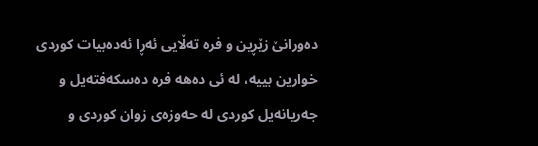دەورانێ زێڕین و فرە تەڵایی ئەڕا ئەدەبیات کوردی خوارین بییە، لە ئی دەهە فرە دەسکەفتەیل و جەریانەیل کوردی لە حەوزەی زوان کوردی و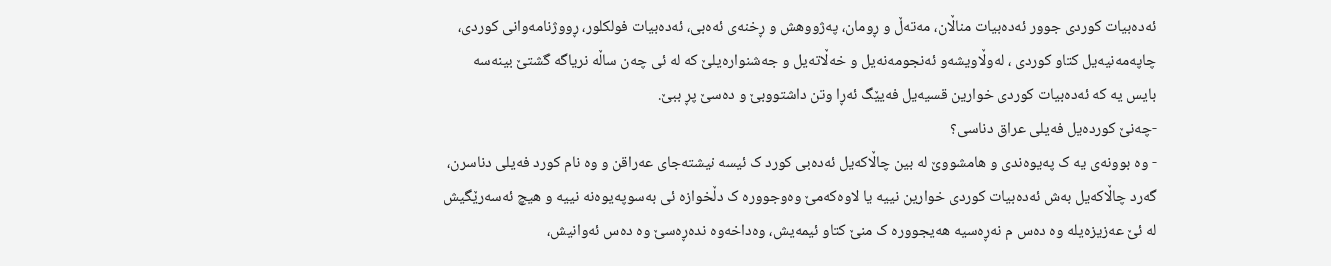ئەدەبیات کوردی جوور ئەدەبیات مناڵان، مەتەڵ و ڕومان، پەژووهش و ڕخنەی ئەەبی، ئەدەبیات فولکلور، ڕووژنامەوانی کوردی، چاپەمەنیەیل کتاو کوردی ، لەوڵاویشەو ئەنجومەنەیل و خەڵاتەیل و جەشنوارەیلێ کە لە ئی چەن ساڵە نریاگە گشتێ بینەسە بایس یە کە ئەدەبیات کوردی خوارین قسیەیل فەیێگ ئەڕا وتن داشتووبێ و دەسێ پڕ ببێ.
-چەنێ کوردەیل فەیلی عراق دناسی؟
- وە بوونەی یە ک پەیوەندی و هامشووێ لە بین چاڵاکەیل ئەدەبی کورد ک ئیسە نیشتەجای عەراقن و وە نام کورد فەیلی دناسرن، گەرد چاڵاکەیل بەش ئەدەبیات کوردی خوارین نییە یا لاوەکەمێ وەوجوورە ک دڵخوازە ئی بەسوپەیوەنە نییە و هیچ ئەسەرێگیش لە ئێ عەزیزەیلە وە دەس م نەڕەسیە هەیجوورە ک منێ کتاو ئیمەیش، وەداخەوە ندەڕەسێ وە دەس ئەوانیش،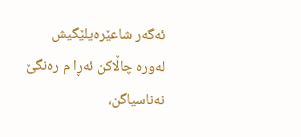ئەگەر شاعێرەیلێگیش لەورە چاڵاکن ئەڕا م رەنگێ نەناسیاگن،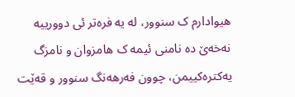هیوادارم ک سنوور، لە یە فرەتر ئی دوورییە نەخەێ دە نامنی ئیمە ک هامزوان و نامزگ یەکترەکییمن، چوون فەرهەنگ سنوور و قەێت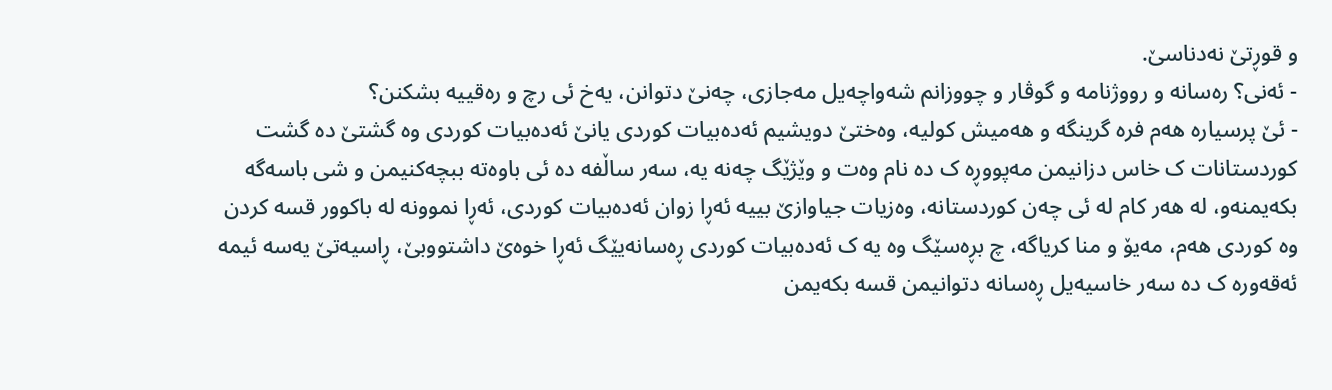و قوڕتێ نەدناسێ.
- ئەنی؟ رەسانە و رووژنامە و گوڤار و چووزانم شەواچەیل مەجازی، چەنێ دتوانن، یەخ ئی رچ و رەقییە بشکنن؟
- ئێ پرسیارە هەم فرە گرینگە و هەمیش کولیە، وەختێ دویشیم ئەدەبیات کوردی یانێ ئەدەبیات کوردی وە گشتێ دە گشت کوردستانات ک خاس دزانیمن مەپووڕە ک دە نام وەت و وێژێگ چەنە یە، سەر ساڵفە دە ئی باوەتە ببچەکنیمن و شی باسەگە بکەیمنەو، لە هەر کام لە ئی چەن کوردستانە، وەزیات جیاوازێ بییە ئەڕا زوان ئەدەبیات کوردی، ئەڕا نموونە لە باکوور قسە کردن وە کوردی هەم، مەیۆ و منا کریاگە، چ بڕەسێگ وە یە ک ئەدەبیات کوردی ڕەسانەیێگ ئەڕا خوەێ داشتووبێ، ڕاسیەتێ یەسە ئیمە ئەقەورە ک دە سەر خاسیەیل ڕەسانە دتوانیمن قسە بکەیمن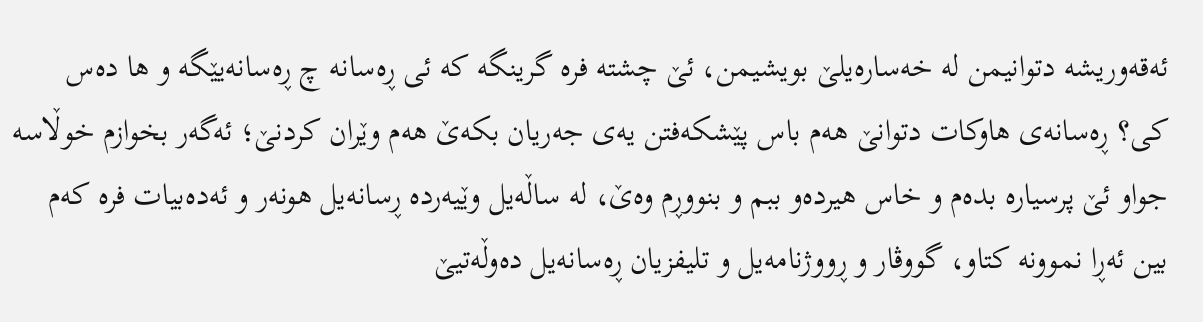ئەقەوریشە دتوانیمن لە خەسارەیلێ بویشیمن، ئێ چشتە فرە گرینگە کە ئی ڕەسانە چ ڕەسانەیێگە و ها دەس کی؟ ڕەسانەی هاوکات دتوانێ هەم باس پێشکەفتن یەی جەریان بکەێ هەم وێران کردنێ؛ ئەگەر بخوازم خوڵاسە جواو ئێ پرسیارە بدەم و خاس هیردەو ببم و بنووڕم وەێ، لە ساڵەیل وێیەردە ڕسانەیل هونەر و ئەدەبیات فرە کەم بین ئەڕا نموونە کتاو، گووڤار و ڕووژنامەیل و تلیفزیان ڕەسانەیل دەوڵەتیێ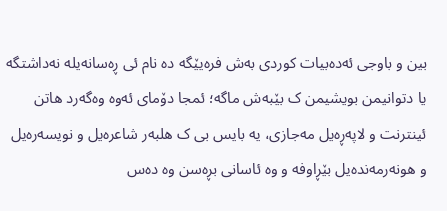بین و باوجی ئەدەبیات کوردی بەش فرەیێگە دە نام ئی ڕەسانەیلە نەداشتگە یا دتوانیمن بویشیمن ک بێبەش ماگە؛ ئمجا دۆمای ئەوە وەگەرد هاتن ئینترنت و لاپەڕەیل مەجازی، یە بایس بی ک هلبەر شاعرەیل و نویسەرەیل و هونەرمەندەیل بێڕاوفە و وە ئاسانی بڕەسن وە دەس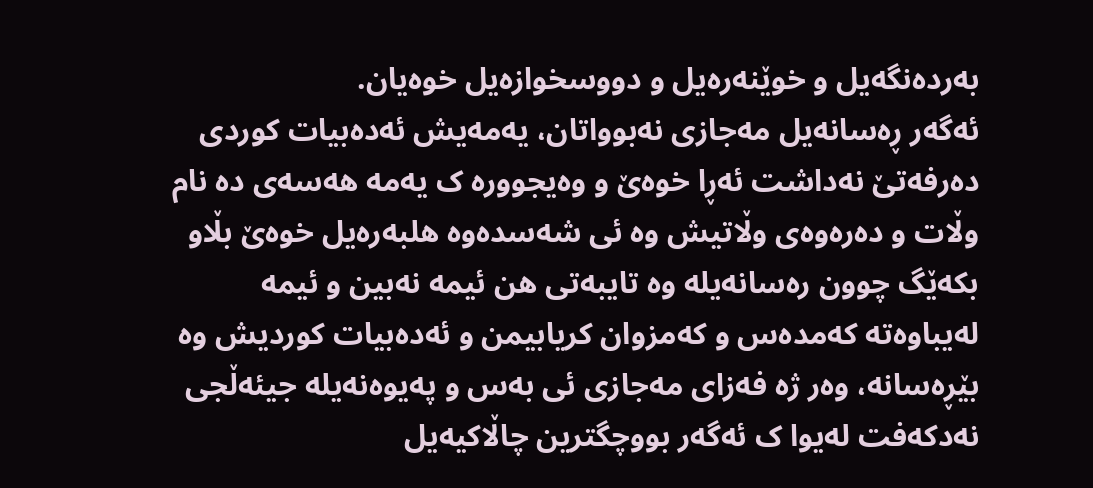بەردەنگەیل و خوێنەرەیل و دووسخوازەیل خوەیان.
ئەگەر ڕەسانەیل مەجازی نەبوواتان، یەمەیش ئەدەبیات کوردی دەرفەتێ نەداشت ئەڕا خوەێ و وەیجوورە ک یەمە هەسەی دە نام وڵات و دەرەوەی وڵاتیش وە ئی شەسدەوە هلبەرەیل خوەێ بڵاو بکەێگ چوون رەسانەیلە وە تایبەتی هن ئیمە نەبین و ئیمە لەیباوەتە کەمدەس و کەمزوان کریابیمن و ئەدەبیات کوردیش وە بێڕەسانە، وەر ژە فەزای مەجازی ئی بەس و پەیوەنەیلە جیئەڵجی نەدکەفت لەیوا ک ئەگەر بووچگترین چاڵاکیەیل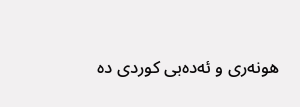هونەری و ئەدەبی کوردی دە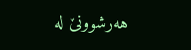هەرشوونێ لە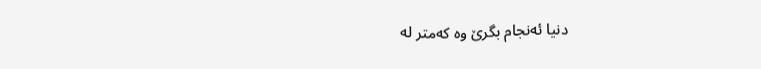دنیا ئەنجام بگرێ وە کەمتر لە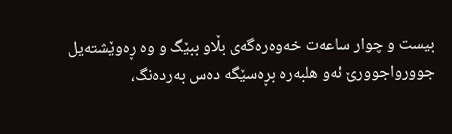بیست و چوار ساعەت خەوەرەگەی بڵاو ببێگ و وە ڕەوێشتەیل جوورواجوورێ ئەو هلبەرە بڕەسێگه دەس بەردەنگ،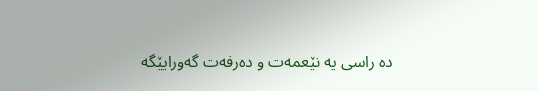دە راسی یە نێعمەت و دەرفەت گەورایێگە